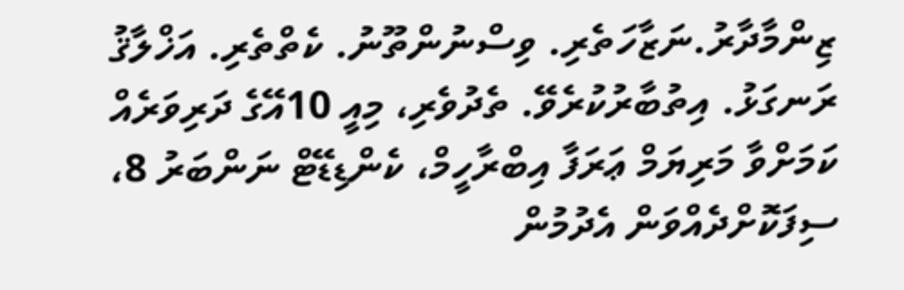ޒިންމާދާރު.ނަޒާހަތެރި. ވިސްނުންތޫނު. ކެތްތެރި. އަޚްލާޤު ރަނގަޅު. އިތުބާރުކުރެވޭ. ތެދުވެރި، މިއީ 10އޭގެ ދަރިވަރެއް ކަމަށްވާ މަރިޔަމް ޢަރަފާ އިބްރާހީމް، ކެންޑިޑޭޓް ނަންބަރު 8، ސިފަކޮށްދެއްވަން އެދުމުން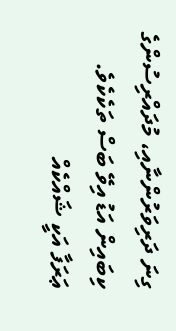ގިނަ ދަރިވަރުންނާއި، މުދައްރިސުންގެ ކިބައިން އަޑު އިވޭ ބަސް ތަކެކެވެ.
ޢަރަފާ އަކީ ޝައްކެއް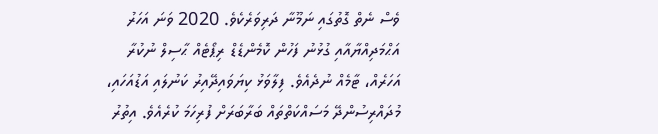ވެސް ނެތް ގޮތުގައި ނަމޫނާ ދަރިވަރެކެވެ. 2020 ވަނަ އަހަރު އަޙްމަދިއްޔާއާއި ގުޅުނު ފަހުން ކޮމެންޑެޑް ރިޕޯޓެއް ޙާސިލް ނުކުރާ އަހަރެއް، ޓާމެއް ނުދެއެވެ. ފިލާވަޅު ކިޔަވައިދޭއިރު ކަނުލައި އަޑުއަހައި، މުދައްރިސުންދޭ މަސައްކަތްތައް ބަރާބަރަށް ފުރިހަމަ ކުރެއެވެ. އިތުރު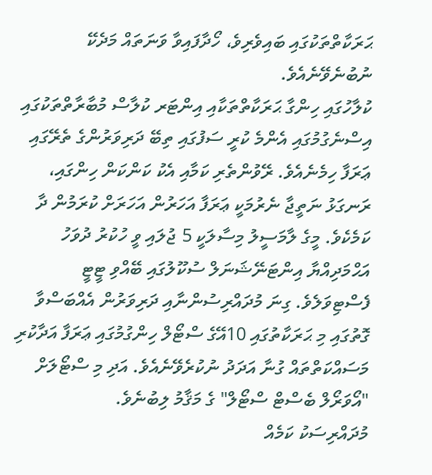ޙަރަކާތްތަކުގައި ބައިވެރިވެ، ހޯދާފައިވާ ވަނަތައް މަދެކޭ ނުބުނެވޭނެއެވެ.
ކުލާހުގައި ހިންގާ ޙަރަކާތްތަކާއި އިންޓަރ ކުލާސް މުބާރާތްތަކުގައި އިސްނެގުމުގައި އެންމެ ކުރީ ސަފުގައި ތިބޭ ދަރިވަރުންގެ ތެރޭގައި ޢަރަފާ ހިމެނެއެވެ. ރޭވުންތެރި ކަމާއި އެކު ކަންކަން ހިންގައި، ރަނގަޅު ނަތީޖާ ނެރުމަކީ ޢަރަފާ އަހަރުން އަހަރަށް ކުރަމުން ދާ ކަމެކެވެ. މީގެ ލާމަސީލު މިސާލަކީ 5 ޖުލައި ވީ ހުކުރު ދުވަހު އަޙްމަދިއްޔާ އިންޓަނޭޝަނަލް ސުކޫލުގައި ބޭއްވި ޓީޓީ ފެސްޓިވަލެވެ. ގިނަ މުދައްރިސުންނާއި ދަރިވަރުން އެއްބަސްވާ ގޮތުގައި މި ޙަރަކާތުގައި 10އޭގެ ސްޓޯލް ހިންގުމުގައި ޢަރަފާ އަދާކުރި މަސައްކަތްތައް ގުނާ އަދަދު ނުކުރެވޭނެއެވެ. އަދި މި ސްޓޯލަށް "އޯވަރޯލް ބެސްޓް ސްޓޯލް" ގެ މަޤާމު ލިބުނެވެ.
މުދައްރިސަކު ކަމެއް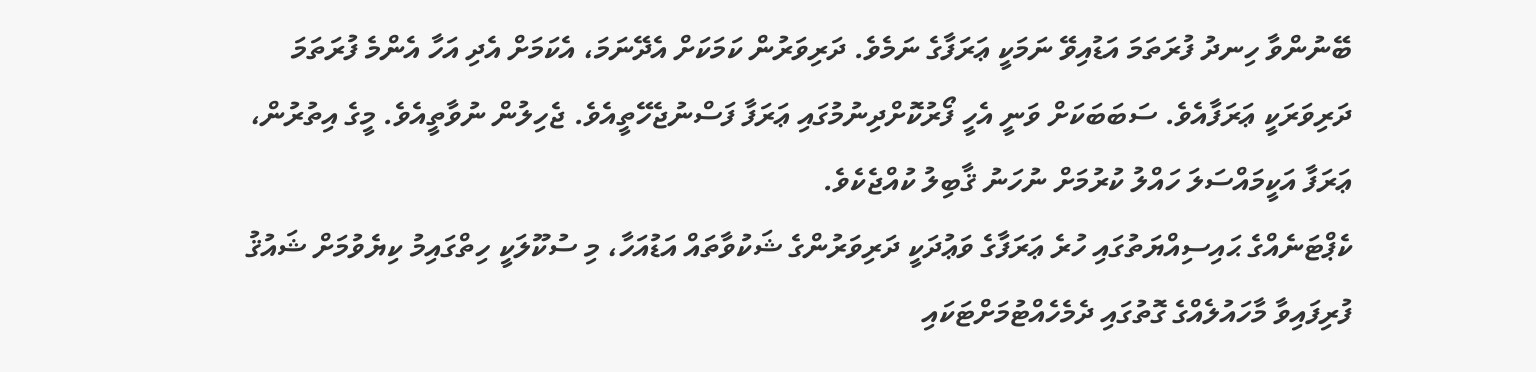ބޭނުންވާ ހިނދު ފުރަތަމަ އަޑުއިވޭ ނަމަކީ ޢަރަފާގެ ނަމެވެ. ދަރިވަރުން ކަމަކަށް އެދޭނަމަ، އެކަމަށް އެދި އަހާ އެންމެ ފުރަތަމަ ދަރިވަރަކީ ޢަރަފާއެވެ. ސަބަބަކަށް ވަނީ އެހީ ފޯރުކޮށްދިނުމުގައި ޢަރަފާ ފަސްނުޖެހޭތީއެވެ. ޖެހިލުން ނުވާތީއެވެ. މީގެ އިތުރުން، ޢަރަފާ އަކީމައްސަލަ ހައްލު ކުރުމަށް ނުހަނު ޤާބިލު ކުއްޖެކެވެ.
ކެޕްޓަނެއްގެ ޙައިސިއްޔަތުގައި ހުރެ ޢަރަފާގެ ވަޢުދަކީ ދަރިވަރުންގެ ޝަކުވާތައް އަޑުއަހާ، މި ސުކޫލަކީ ހިތްގައިމު ކިޔެވުމަށް ޝައުޤު ފުރިފައިވާ މާހައުލެއްގެ ގޮތުގައި ދެމެހެއްޓުމަށްޓަކައި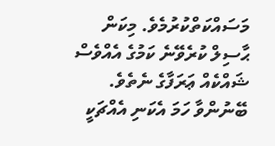މަސައްކަތްކުރުމެވެ. މިކަން ޙާސިލް ކުރެވޭނެ ކަމުގެ އެއްވެސް ޝައްކެއް ޢަރަފާގެ ނެތެވެ. ބޭނުންވާ ހަމަ އެކަނި އެއްޗަކީ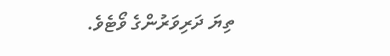ތިޔަ ދަރިވަރުންގެ ވޯޓެވެ.